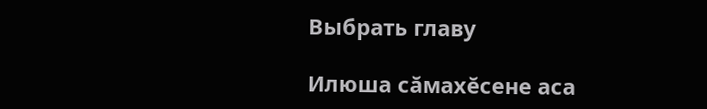Выбрать главу

Илюша сăмахĕсене аса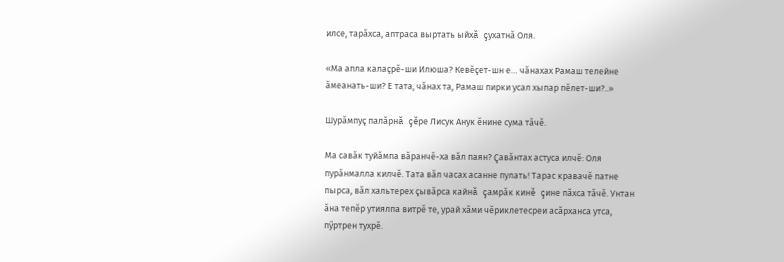илсе, тарăхса, аптраса выртать ыйхă çухатнă Оля.

«Ма апла калаçрĕ-ши Илюша? Кевĕçет-шн е… чăнахах Рамаш телейне ăмеанать-ши? Е тата, чăнах та, Рамаш пирки усал хыпар пĕлет-ши?..»

Шурăмпуç палăрнă çĕре Лисук Анук ĕнине сума тăчĕ.

Ма савăк туйăмпа вăранчĕ-ха вăл паян? Çавăнтах астуса илчĕ: Оля пурăнмалла килчĕ. Тата вăл часах асанне пулать! Тарас кравачĕ патне пырса, вăл хальтерех çывăрса кайнă çамрăк кинĕ çине пăхса тăчĕ. Унтан ăна тепĕр утиялпа витрĕ те, урай хăми чĕриклетесреи асăрханса утса, пӳртрен тухрĕ.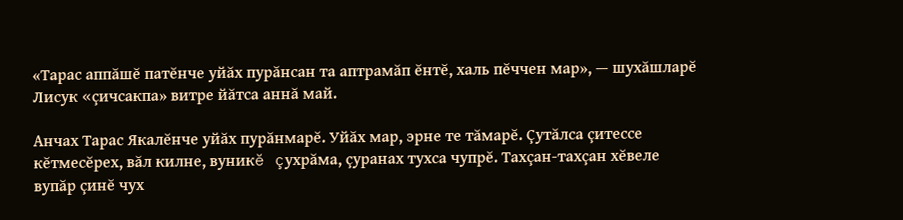«Тарас аппăшĕ патĕнче уйăх пурăнсан та аптрамăп ĕнтĕ, халь пĕччен мар», — шухăшларĕ Лисук «çичсакпа» витре йăтса аннă май.

Анчах Тарас Якалĕнче уйăх пурăнмарĕ. Уйăх мар, эрне те тăмарĕ. Çутăлса çитессе кĕтмесĕрех, вăл килне, вуникĕ çухрăма, çуранах тухса чупрĕ. Тахçан-тахçан хĕвеле вупăр çинĕ чух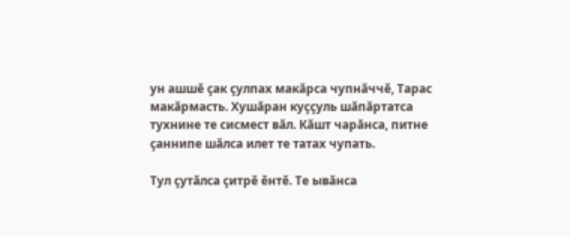ун ашшĕ çак çулпах макăрса чупнăччĕ, Тарас макăрмасть. Хушăран куççуль шăпăртатса тухнине те сисмест вăл. Кăшт чарăнса, питне çаннипе шăлса илет те татах чупать.

Тул çутăлса çитрĕ ĕнтĕ. Те ывăнса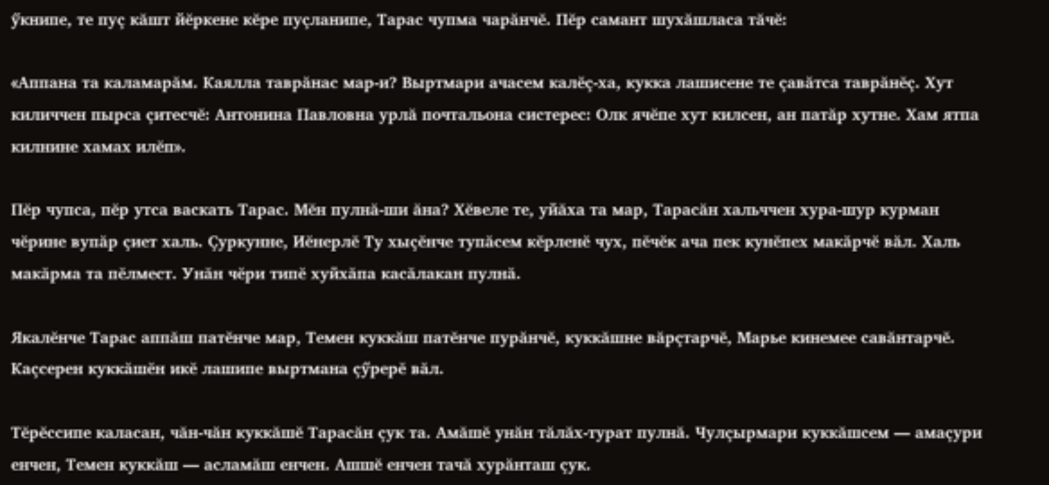ӳкнипе, те пуç кăшт йĕркене кĕре пуçланипе, Тарас чупма чарăнчĕ. Пĕр самант шухăшласа тăчĕ:

«Аппана та каламарăм. Каялла таврăнас мар-и? Выртмари ачасем калĕç-ха, кукка лашисене те çавăтса таврăнĕç. Хут киличчен пырса çитесчĕ: Антонина Павловна урлă почтальона систерес: Олк ячĕпе хут килсен, ан патăр хутне. Хам ятпа килнине хамах илĕп».

Пĕр чупса, пĕр утса васкать Тарас. Мĕн пулнă-ши ăна? Хĕвеле те, уйăха та мар, Тарасăн хальччен хура-шур курман чĕрине вупăр çиет халь. Çуркунне, Иĕнерлĕ Ту хыçĕнче тупăсем кĕрленĕ чух, пĕчĕк ача пек кунĕпех макăрчĕ вăл. Халь макăрма та пĕлмест. Унăн чĕри типĕ хуйхăпа касăлакан пулнă.

Якалĕнче Тарас аппăш патĕнче мар, Темен куккăш патĕнче пурăнчĕ, куккăшне вăрçтарчĕ, Марье кинемее савăнтарчĕ. Каçсерен куккăшĕн икĕ лашипе выртмана çӳрерĕ вăл.

Тĕрĕссипе каласан, чăн-чăн куккăшĕ Тарасăн çук та. Амăшĕ унăн тăлăх-турат пулнă. Чулçырмари куккăшсем — амаçури енчен, Темен куккăш — асламăш енчен. Ашшĕ енчен тачă хурăнташ çук.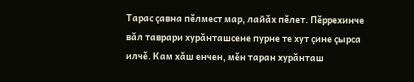Тарас çавна пĕлмест мар, лайăх пĕлет. Пĕррехинче вăл таврари хурăнташсене пурне те хут çине çырса илчĕ. Кам хăш енчен, мĕн таран хурăнташ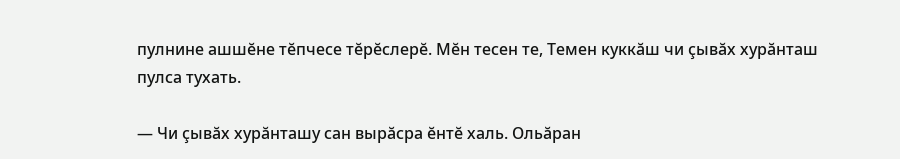пулнине ашшĕне тĕпчесе тĕрĕслерĕ. Мĕн тесен те, Темен куккăш чи çывăх хурăнташ пулса тухать.

— Чи çывăх хурăнташу сан вырăсра ĕнтĕ халь. Ольăран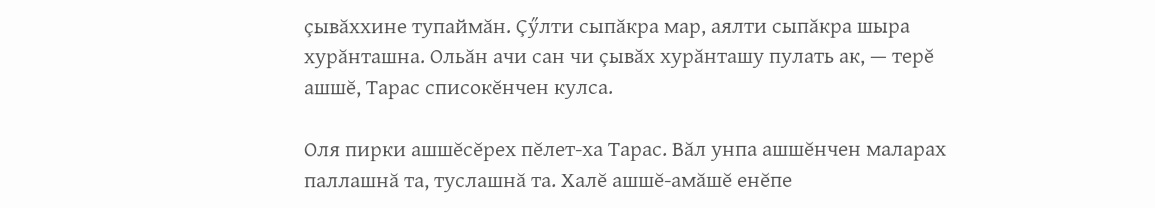çывăххине тупаймăн. Çӳлти сыпăкра мар, аялти сыпăкра шыра хурăнташна. Ольăн ачи сан чи çывăх хурăнташу пулать ак, — терĕ ашшĕ, Тарас списокĕнчен кулса.

Оля пирки ашшĕсĕрех пĕлет-ха Тарас. Вăл унпа ашшĕнчен маларах паллашнă та, туслашнă та. Халĕ ашшĕ-амăшĕ енĕпе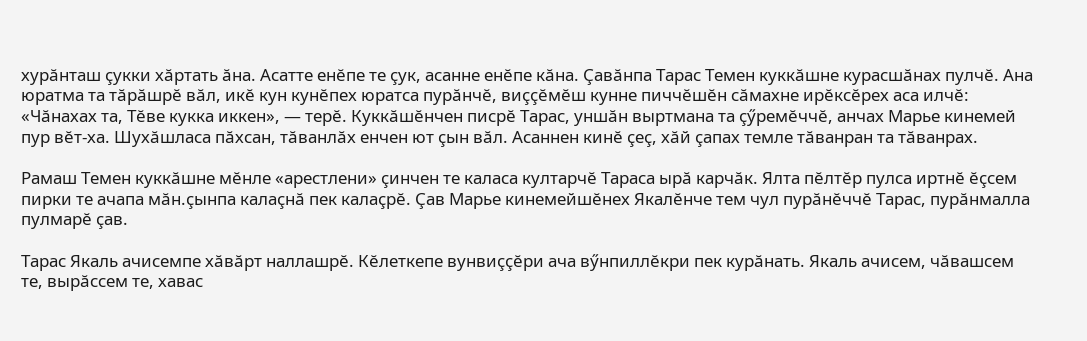хурăнташ çукки хăртать ăна. Асатте енĕпе те çук, асанне енĕпе кăна. Çавăнпа Тарас Темен куккăшне курасшăнах пулчĕ. Ана юратма та тăрăшрĕ вăл, икĕ кун кунĕпех юратса пурăнчĕ, виççĕмĕш кунне пиччĕшĕн сăмахне ирĕксĕрех аса илчĕ: «Чăнахах та, Тĕве кукка иккен», — терĕ. Куккăшĕнчен писрĕ Тарас, уншăн выртмана та çӳремĕччĕ, анчах Марье кинемей пур вĕт-ха. Шухăшласа пăхсан, тăванлăх енчен ют çын вăл. Асаннен кинĕ çеç, хăй çапах темле тăванран та тăванрах.

Рамаш Темен куккăшне мĕнле «арестлени» çинчен те каласа култарчĕ Тараса ырă карчăк. Ялта пĕлтĕр пулса иртнĕ ĕçсем пирки те ачапа мăн.çынпа калаçнă пек калаçрĕ. Çав Марье кинемейшĕнех Якалĕнче тем чул пурăнĕччĕ Тарас, пурăнмалла пулмарĕ çав.

Тарас Якаль ачисемпе хăвăрт наллашрĕ. Кĕлеткепе вунвиççĕри ача вӳнпиллĕкри пек курăнать. Якаль ачисем, чăвашсем те, вырăссем те, хавас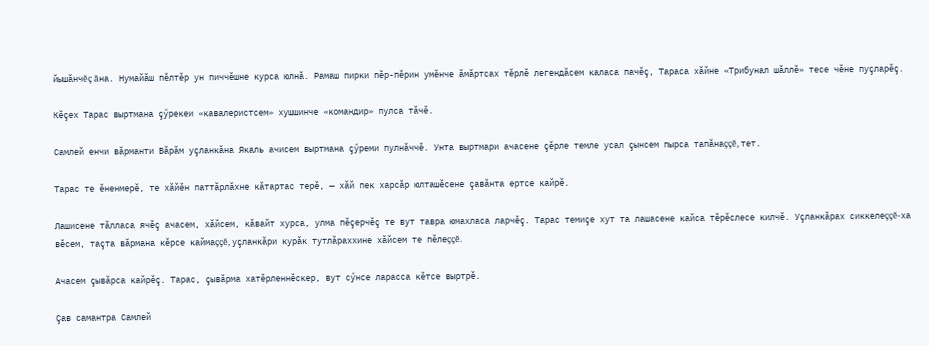йышăнчĕç ăна. Нумайăш пĕлтĕр ун пиччĕшне курса юлнă. Рамаш пирки пĕр-пĕрин умĕнче ăмăртсах тĕрлĕ легендăсем каласа пачĕç, Тараса хăйне «Трибунал шăллĕ» тесе чĕне пуçларĕç.

Кĕçех Тарас выртмана çӳрекеи «кавалеристсем» хушшинче «командир» пулса тăчĕ.

Самлей енчи вăрманти Вăрăм уçланкăна Якаль ачисем выртмана çӳреми пулнăччĕ. Унта выртмари ачасене çĕрле темле усал çынсем пырса тапăнаççĕ, тет.

Тарас те ĕненмерĕ, те хăйĕн паттăрлăхне кăтартас терĕ, — хăй пек харсăр юлташĕсене çавăнта ертсе кайрĕ.

Лашисене тăлласа ячĕç ачасем, хăйсем, кăвайт хурса, улма пĕçерчĕç те вут тавра юмахласа ларчĕç. Тарас темиçе хут та лашасене кайса тĕрĕслесе килчĕ. Уçланкăрах сиккелеççĕ-ха вĕсем, таçта вăрмана кĕрсе каймаççĕ, уçланкăри курăк тутлăраххине хăйсем те пĕлеççĕ.

Ачасем çывăрса кайрĕç. Тарас, çывăрма хатĕрленнĕскер, вут сӳнсе ларасса кĕтсе выртрĕ.

Çав самантра Самлей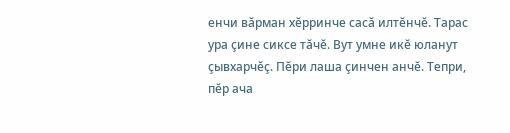енчи вăрман хĕрринче сасă илтĕнчĕ. Тарас ура çине сиксе тăчĕ. Вут умне икĕ юланут çывхарчĕç. Пĕри лаша çинчен анчĕ. Тепри, пĕр ача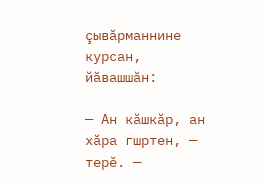çывăрманнине курсан, йăвашшăн:

— Ан кăшкăр, ан хăра гшртен, — терĕ. —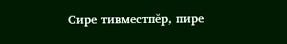Сире тивместпĕр, пире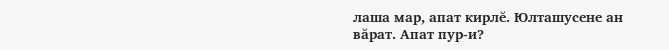лаша мар, апат кирлĕ. Юлташусене ан вăрат. Апат пур-и?